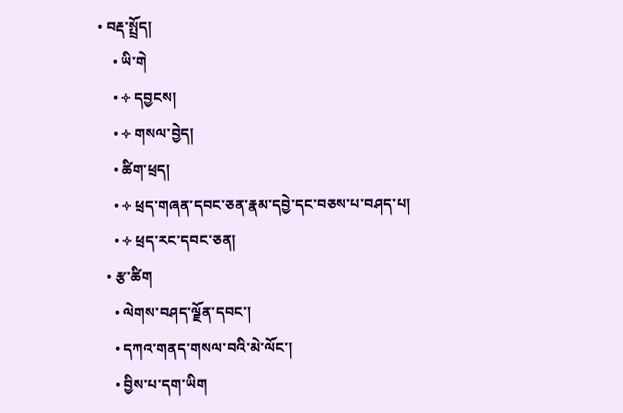• བརྡ་སྤྲོད།
    • ཡི་གེ
    • ༓ དབྱངས།
    • ༓ གསལ་བྱེད།
    • ཚིག་ཕྲད།
    • ༓ ཕྲད་གཞན་དབང་ཅན་རྣམ་དབྱེ་དང་བཅས་པ་བཤད་པ།
    • ༓ ཕྲད་རང་དབང་ཅན།
  • རྩ་ཚིག
    • ལེགས་བཤད་ལྗོན་དབང་།
    • དཀའ་གནད་གསལ་བའི་མེ་ལོང་།
    • བྱིས་པ་དག་ཡིག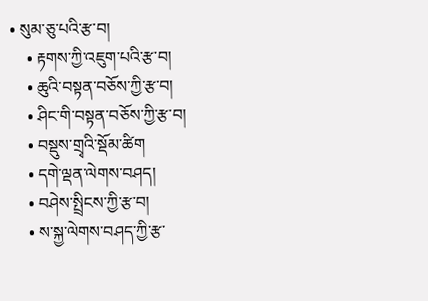• སུམ་ཅུ་པའི་རྩ་བ།
    • རྟགས་ཀྱི་འཇུག་པའི་རྩ་བ།
    • ཆུའི་བསྟན་བཅོས་ཀྱི་རྩ་བ།
    • ཤིང་གི་བསྟན་བཅོས་ཀྱི་རྩ་བ།
    • བསྡུས་གྲྭའི་སྡོམ་ཚིག
    • དགེ་ལྡན་ལེགས་བཤད།
    • བཤེས་སྤྲིངས་ཀྱི་རྩ་བ།
    • ས་སྐྱ་ལེགས་བཤད་ཀྱི་རྩ་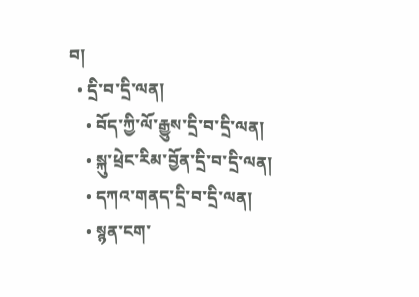བ།
  • དྲི་བ་དྲི་ལན།
    • བོད་ཀྱི་ལོ་རྒྱུས་དྲི་བ་དྲི་ལན།
    • སྐུ་ཕྲེང་རིམ་བྱོན་དྲི་བ་དྲི་ལན།
    • དཀའ་གནད་དྲི་བ་དྲི་ལན།
    • སྙན་ངག་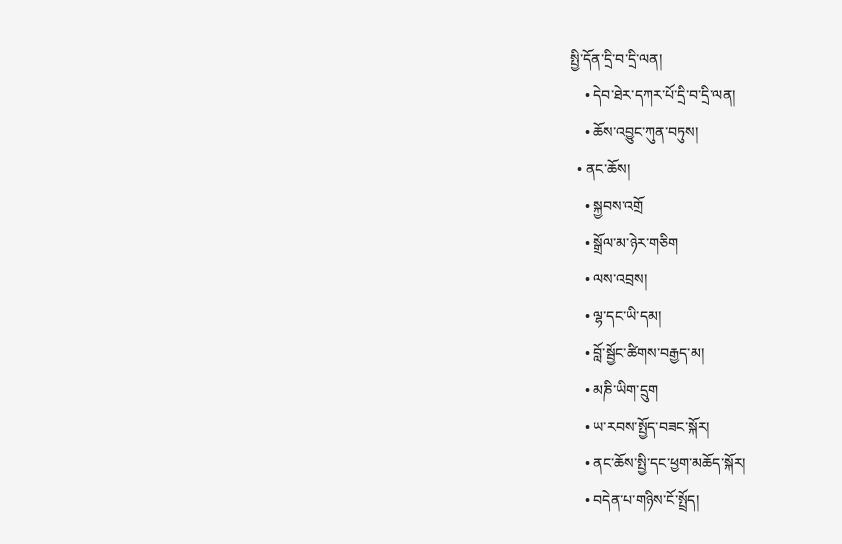སྤྱི་དོན་དྲི་བ་དྲི་ལན།
    • དེབ་ཐེར་དཀར་པོ་དྲི་བ་དྲི་ལན།
    • ཆོས་འབྱུང་ཀུན་བཏུས།
  • ནང་ཆོས།
    • སྐྱབས་འགྲོ
    • སྒྲོལ་མ་ཉེར་གཅིག
    • ལས་འབྲས།
    • ལྷ་དང་ཡི་དམ།
    • བློ་སྦྱོང་ཚིགས་བརྒྱད་མ།
    • མཎི་ཡིག་དྲུག
    • ཡ་རབས་སྤྱོད་བཟང་སྐོར།
    • ནང་ཆོས་སྤྱི་དང་ཕྱག་མཆོད་སྐོར།
    • བདེན་པ་གཉིས་ངོ་སྤྲོད།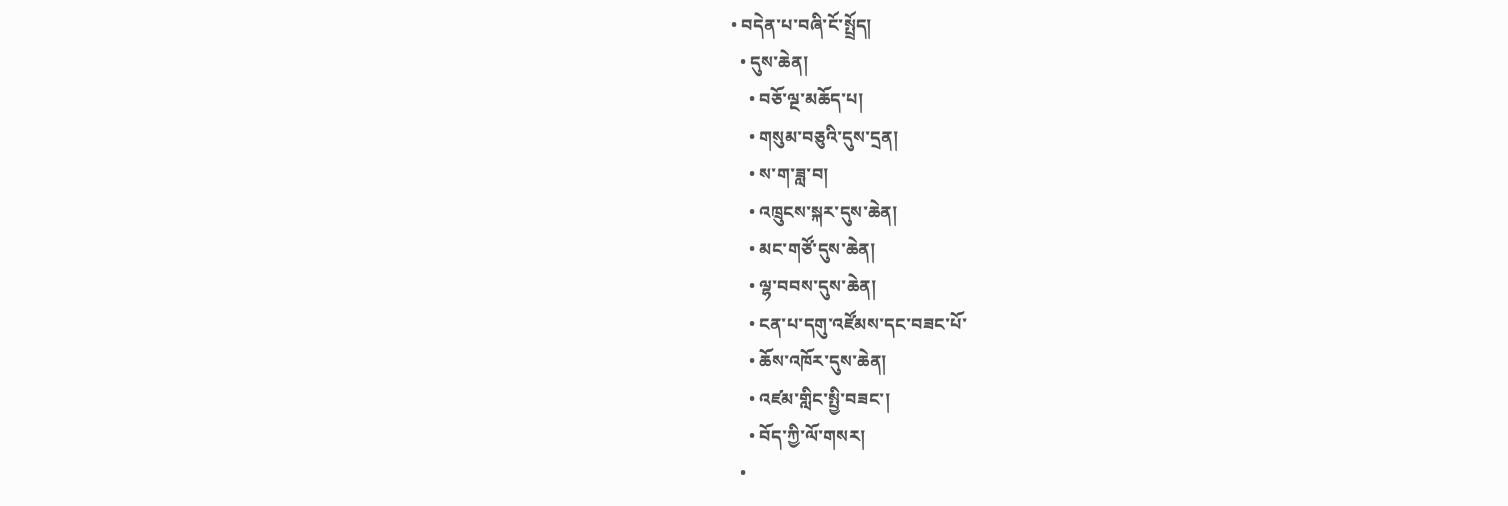• བདེན་པ་བཞི་ངོ་སྤྲོད།
  • དུས་ཆེན།
    • བཅོ་ལྔ་མཆོད་པ།
    • གསུམ་བཅུའི་དུས་དྲན།
    • ས་ག་ཟླ་བ།
    • འཁྲུངས་སྐར་དུས་ཆེན།
    • མང་གཙོ་དུས་ཆེན།
    • ལྷ་བབས་དུས་ཆེན།
    • ངན་པ་དགུ་འཛོམས་དང་བཟང་པོ་
    • ཆོས་འཁོར་དུས་ཆེན།
    • འཛམ་གླིང་སྤྱི་བཟང་།
    • བོད་ཀྱི་ལོ་གསར།
  •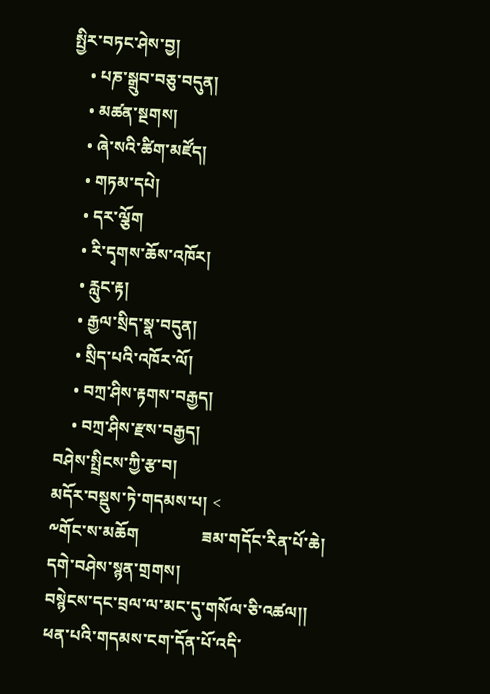སྤྱིར་བཏང་ཤེས་བྱ།
    • པཎ་སྒྲུབ་བཅུ་བདུན།
    • མཚན་སྔགས།
    • ཞེ་སའི་ཚིག་མཛོད།
    • གཏམ་དཔེ།
    • དར་ལྕོག
    • རི་དྭགས་ཆོས་འཁོར།
    • རླུང་རྟ།
    • རྒྱལ་སྲིད་སྣ་བདུན།
    • སྲིད་པའི་འཁོར་ལོ།
    • བཀྲ་ཤིས་རྟགས་བརྒྱད།
    • བཀྲ་ཤིས་རྫས་བརྒྱད།
བཤེས་སྤྲིངས་ཀྱི་རྩ་བ།
མདོར་བསྡུས་ཏེ་གདམས་པ། <
༸གོང་ས་མཆོག               ཟམ་གདོང་རིན་པོ་ཆེ།           དགེ་བཤེས་སྙན་གྲགས།
བསྙེངས་དང་བྲལ་ལ་མང་དུ་གསོལ་ཅི་འཚལ།།
ཕན་པའི་གདམས་ངག་དོན་པོ་འདི་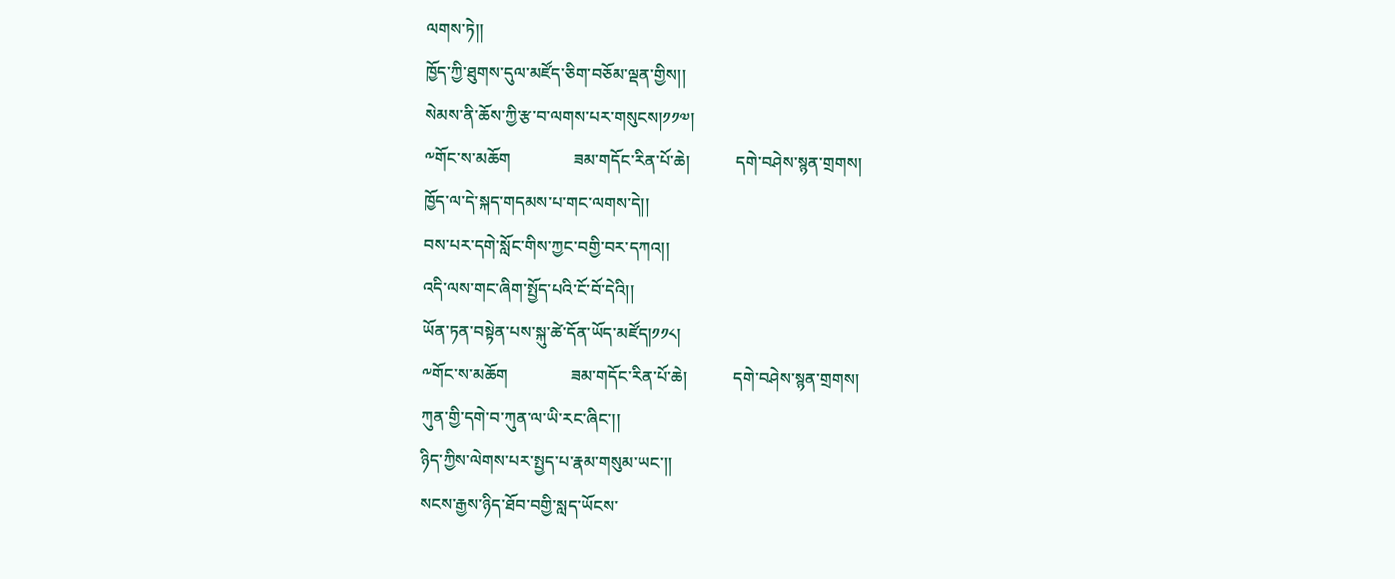ལགས་ཏེ།།
ཁྱོད་ཀྱི་ཐུགས་དུལ་མཛོད་ཅིག་བཅོམ་ལྡན་གྱིས།།
སེམས་ནི་ཆོས་ཀྱི་རྩ་བ་ལགས་པར་གསུངས།༡༡༧།
༸གོང་ས་མཆོག               ཟམ་གདོང་རིན་པོ་ཆེ།           དགེ་བཤེས་སྙན་གྲགས།
ཁྱོད་ལ་དེ་སྐད་གདམས་པ་གང་ལགས་དེ།།
བས་པར་དགེ་སློང་གིས་ཀྱང་བགྱི་བར་དཀའ།།
འདི་ལས་གང་ཞིག་སྤྱོད་པའི་ངོ་བོ་དེའི།།
ཡོན་ཏན་བསྟེན་པས་སྐུ་ཚེ་དོན་ཡོད་མཛོད།༡༡༨།
༸གོང་ས་མཆོག               ཟམ་གདོང་རིན་པོ་ཆེ།           དགེ་བཤེས་སྙན་གྲགས།
ཀུན་གྱི་དགེ་བ་ཀུན་ལ་ཡི་རང་ཞིང་།།
ཉིད་ཀྱིས་ལེགས་པར་སྤྱད་པ་རྣམ་གསུམ་ཡང་།།
སངས་རྒྱས་ཉིད་ཐོབ་བགྱི་སླད་ཡོངས་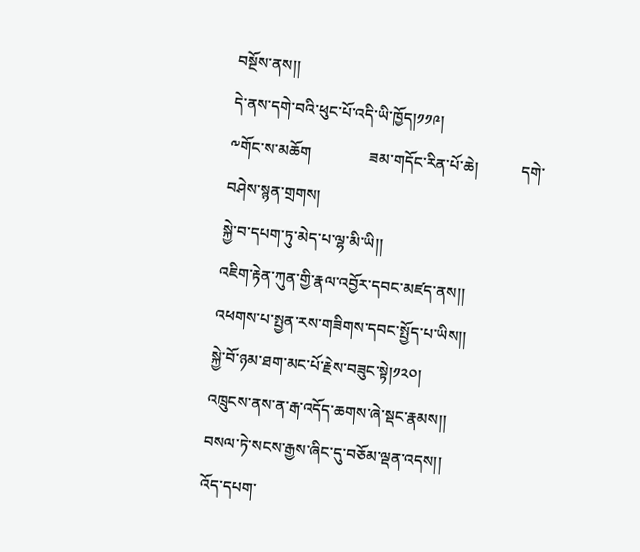བསྔོས་ནས།།
དེ་ནས་དགེ་བའི་ཕུང་པོ་འདི་ཡི་ཁྱོད།༡༡༩།
༸གོང་ས་མཆོག               ཟམ་གདོང་རིན་པོ་ཆེ།           དགེ་བཤེས་སྙན་གྲགས།
སྐྱེ་བ་དཔག་ཏུ་མེད་པ་ལྷ་མི་ཡི།།
འཇིག་རྟེན་ཀུན་གྱི་རྣལ་འབྱོར་དབང་མཛད་ནས།།
འཕགས་པ་སྤྱན་རས་གཟིགས་དབང་སྤྱོད་པ་ཡིས།།
སྐྱེ་བོ་ཉམ་ཐག་མང་པོ་རྗེས་བཟུང་སྟེ།༡༢༠།
འཁྲུངས་ནས་ན་རྒ་འདོད་ཆགས་ཞེ་སྡང་རྣམས།།
བསལ་ཏེ་སངས་རྒྱས་ཞིང་དུ་བཅོམ་ལྡན་འདས།།
འོད་དཔག་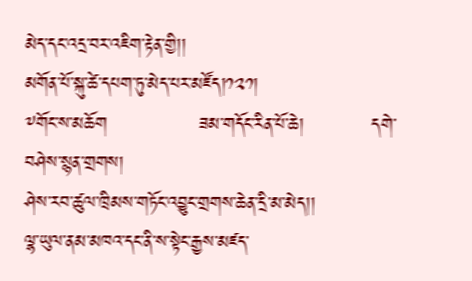མེད་དང་འདྲ་བར་འཇིག་རྟེན་གྱི།།
མགོན་པོ་སྐུ་ཚེ་དཔག་ཏུ་མེད་པར་མཛོད།༡༢༡།
༸གོང་ས་མཆོག               ཟམ་གདོང་རིན་པོ་ཆེ།           དགེ་བཤེས་སྙན་གྲགས།
ཤེས་རབ་ཚུལ་ཁྲིམས་གཏོང་འབྱུང་གྲགས་ཆེན་དྲི་མ་མེད།།
ལྷ་ཡུལ་ནམ་མཁའ་དང་ནི་ས་སྟེང་རྒྱས་མཛད་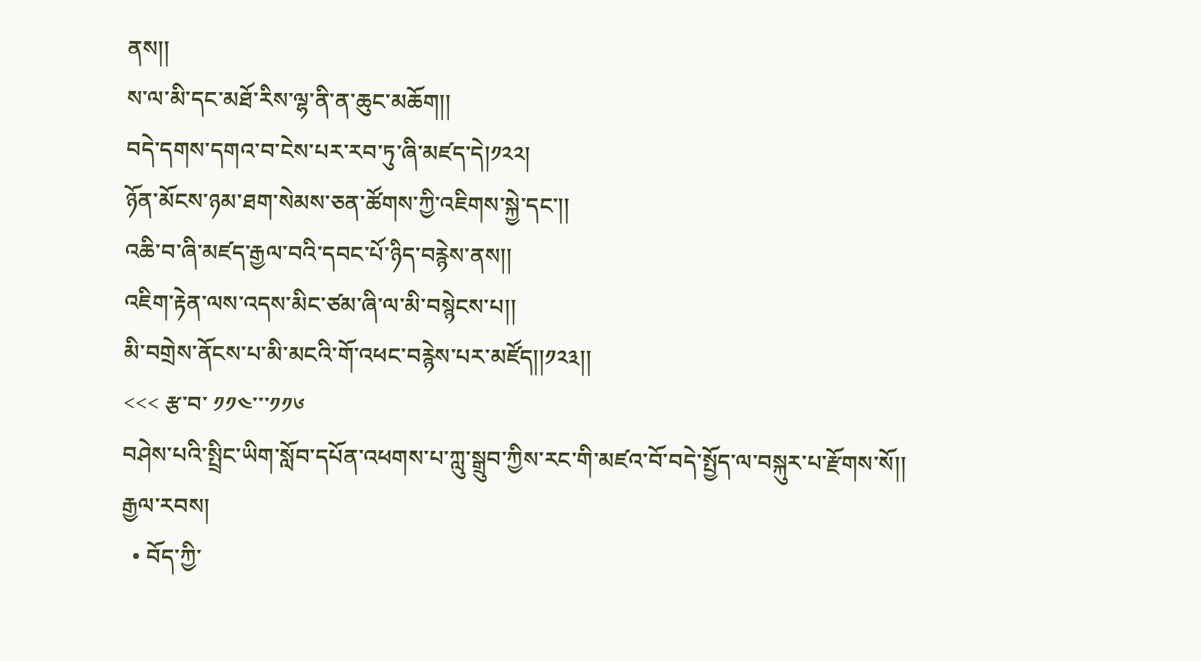ནས།།
ས་ལ་མི་དང་མཐོ་རིས་ལྷ་ནི་ན་ཆུང་མཆོག།།
བདེ་དགས་དགའ་བ་ངེས་པར་རབ་ཏུ་ཞི་མཛད་དེ།༡༢༢།
ཉོན་མོངས་ཉམ་ཐག་སེམས་ཅན་ཚོགས་ཀྱི་འཇིགས་སྐྱེ་དང་།།
འཆི་བ་ཞི་མཛད་རྒྱལ་བའི་དབང་པོ་ཉིད་བརྙེས་ནས།།
འཇིག་རྟེན་ལས་འདས་མིང་ཙམ་ཞི་ལ་མི་བསྙེངས་པ།།
མི་བགྲེས་ནོངས་པ་མི་མངའི་གོ་འཕང་བརྙེས་པར་མཛོད།།༡༢༣།།
<<< རྩ་བ་ ༡༡༤་་་༡༡༦
བཤེས་པའི་སྤྲིང་ཡིག་སློབ་དཔོན་འཕགས་པ་ཀླུ་སྒྲུབ་ཀྱིས་རང་གི་མཛའ་བོ་བདེ་སྤྱོད་ལ་བསྐུར་པ་རྫོགས་སོ།།
རྒྱལ་རབས།
  • བོད་ཀྱི་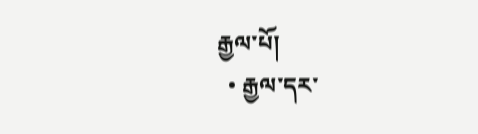རྒྱལ་པོ།
  • རྒྱལ་དར་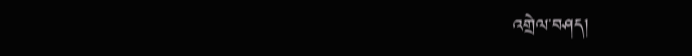འགྲེལ་བཤད།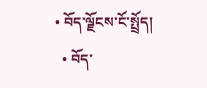• བོད་ལྗོངས་ངོ་སྤྲོད།
  • བོད་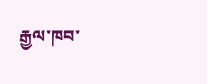རྒྱལ་ཁབ་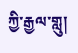ཀྱི་རྒྱལ་གླུ།